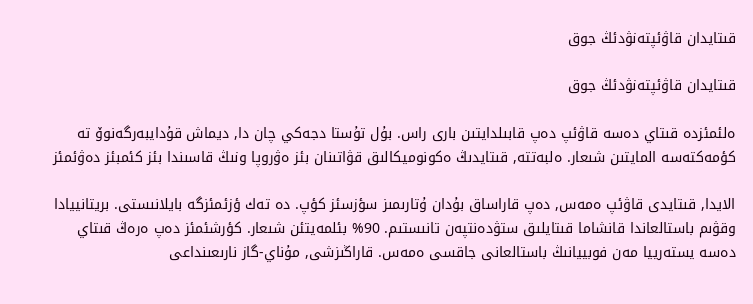قىتايدان قاۋئپتەنۋدئڭ جوق

قىتايدان قاۋئپتەنۋدئڭ جوق

ەلئمئزدە قىتاي دەسە قاۋئپ دەپ قابىلدايتىن بارى راس. بۇل تۇستا دجەكي چان دا, ديماش قۇدايبەرگەنوۆ تە كؤمەكتەسە المايتىن شىعار. ەلبەتتە, قىتايدىڭ ەكونوميكالىق قۋاتىنان بئز ەۋروپا ونىڭ قاسىندا بئز كئمبئز دەۋئمئز

الايدا, قىتايدى قاۋئپ ەمەس, دەپ قاراساق بۇدان ۇتارىمىز سؤزسئز كؤپ. دە تەك ؤزئمئزگە بايلانىستى. بريتانييادا وقۋىم باستالعاندا قانشاما قىتايلىق ستۋدەنتپەن تانىستىم. 90% بئلمەيتئن شىعار. كؤرشئمئز دەپ ەرەڭ قىتاي دەسە يستەرييا مەن فوبييانىڭ باستالعانى جاقسى ەمەس. قاراڭىزشى, مۇناي-گاز نارىعىنداعى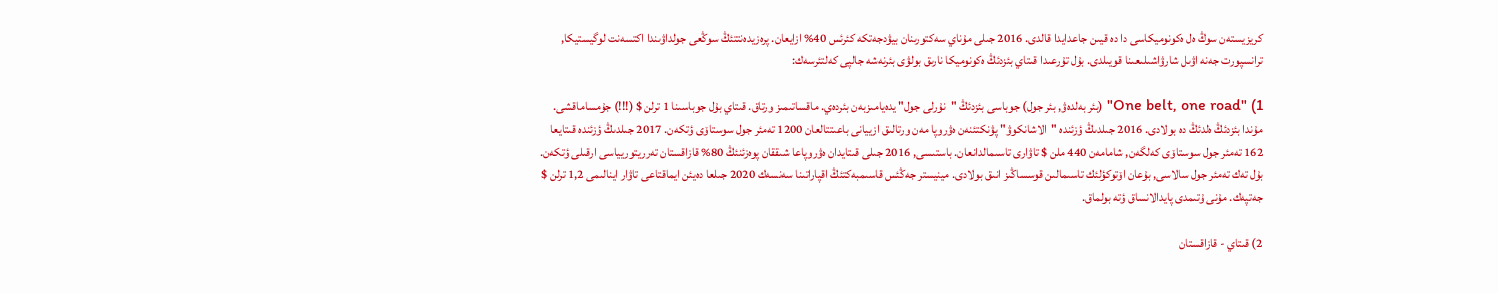كريزيستەن سوڭ ەل ەكونوميكاسى دا دە قيىن جاعدايدا قالدى. 2016 جىلى مۇناي سەكتورىنان بيۋدجەتكە كئرئس 40% ازايعان. پرەزيدەنتتئڭ سوڭعى جولداۋىندا اكتسەنت لوگيستيكا, ترانسپورت جەنە اۋىل شارۋاشىلىعىنا قويىلدى. بۇل تۇرعىدا قىتاي بئزدئڭ ەكونوميكا نارىق بولۋى بئرنەشە جالپى كەلتئرسەك:

1) "One belt, one road" (بئر بەلدەۋ, بئر جول) جوباسى بئزدئڭ "نۇرلى جول" يدەيامىزبەن بئردەي. ماقساتىمىز ورتاق. قىتاي بۇل جوباسىنا 1 ترلن $ (!!!) جۇمساماقشى. مۇندا بئزدئڭ ەلدئڭ دە بولادى. 2016 جىلدىڭ ؤزئندە "الاشانكوۋ" پۋنكتئنەن ەۋروپا مەن ورتالىق ازييانى باعىتتالعان 1200 تەمئر جول سوستاۆى ؤتكەن. 2017 جىلدىڭ ؤزئندە قىتايعا 162 تەمئر جول سوستاۆى كەلگەن, شامامەن 440 ملن $ تاۋارى تاسىمالدانعان. باستىسى, 2016 جىلى قىتايدان ەۋروپاعا شىققان پوەزئنئڭ 80% قازاقستان تەرريتوريياسى ارقىلى ؤتكەن. بۇل تەك تەمئر جول سالاسى, بۇعان اۆتوكؤلئك تاسىمالىن قوسساڭىز انىق بولادى. مينيستر جەڭئس قاسىمبەكتئڭ اقپاراتىنا سەنسەك 2020 جىلعا دەيئن ايماقتاعى تاۋار اينالىمى 1,2 ترلن $ جەتپەك. مۇنى ۇتىمدى پايدالانساق ؤتە بولماق.

2) قىتاي - قازاقستان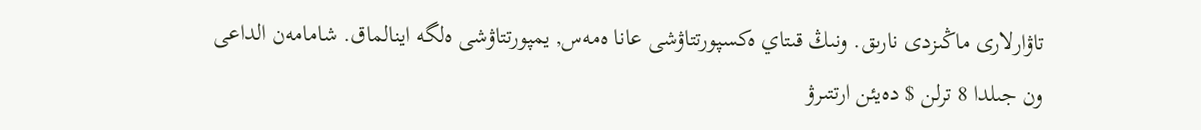تاۋارلارى ماڭىزدى نارىق. ونىڭ قىتاي ەكسپورتتاۋشى عانا ەمەس, يمپورتتاۋشى ەلگە اينالماق. شامامەن الداعى ون جىلدا 8 ترلن $ دەيئن ارتتىرۋ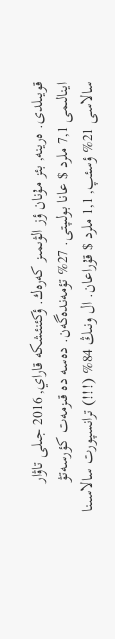قويىلدى. ەرينە, بئز مۇنان ؤز الۋىمىز كەرەك. ؤكئنئشكە قاراي, 2016 جىلى تاۋار اينالىمى 7,1 ملرد $ عانا بولىپتى. 27% تؤمەندەگەن. دەسە دە قىزمەت كؤرسەتۋ سالاسى 21% ؤسئپ, 1,1 ملرد $ قۇراعان. ال ونىڭ 84% (!!!) ترانسپورت سالاسىنا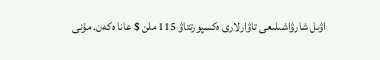اۋىل شارۋاشىلىعى تاۋارلارى ەكسپورتتاۋ 115 ملن $ عانا ەكەن. مۇنى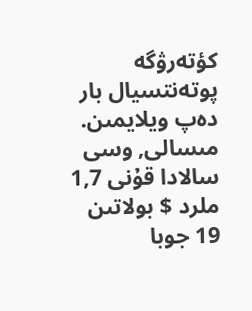كؤتەرۋگە پوتەنتسيال بار دەپ ويلايمىن. مىسالى, وسى سالادا قۇنى 1,7 ملرد $ بولاتىن 19 جوبا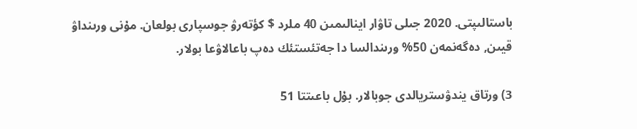باستالىپتى. 2020 جىلى تاۋار اينالىمىن 40 ملرد $ كؤتەرۋ جوسپارى بولعان. مۇنى ورىنداۋ قيىن, دەگەنمەن 50% ورىندالسا دا جەتئستئك دەپ باعالاۋعا بولار.

3) ورتاق يندۋستريالدى جوبالار. بۇل باعىتتا 51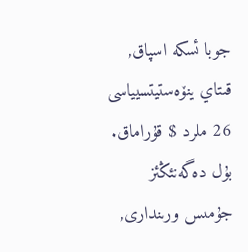جوبا ئسكە اسپاق, قىتاي ينۆەستيتسيياسى 26 ملرد $ قۇراماق. بۇل دەگەنئڭئز جۇمىس ورىندارى,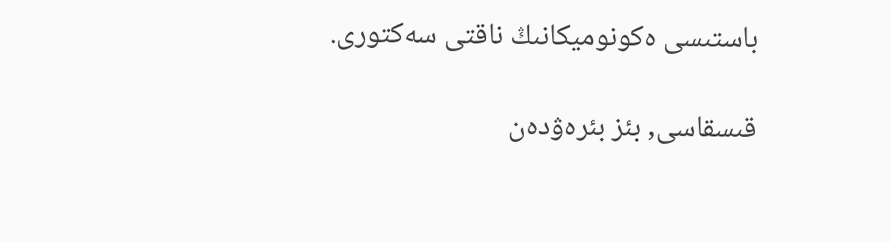باستىسى ەكونوميكانىڭ ناقتى سەكتورى.

قىسقاسى, بئز بئرەۋدەن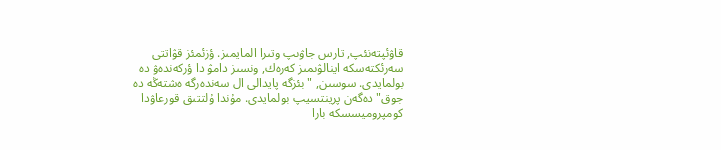قاۋئپتەنئپ, تارس جاۋىپ وتىرا المايمىز. ؤزئمئز قۋاتتى سەرئكتەسكە اينالۋىمىز كەرەك, ونسىز دامۋ دا ؤركەندەۋ دە بولمايدى. سوسىن, "بئزگە پايدالى ال سەندەرگە ەشتەڭە دە جوق" دەگەن پرينتسيپ بولمايدى. مۇندا ۇلتتىق قورعاۋدا كومپروميسسكە بارا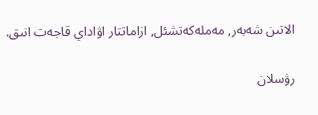الاتىن شەبەر, مەملەكەتشئل, ازاماتتار اۋاداي قاجەت انىق.

رۋسلان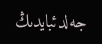جەلدئبايدىڭ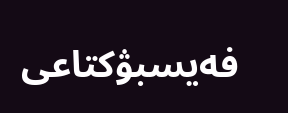فەيسبۋكتاعى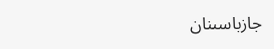جازباسىنان